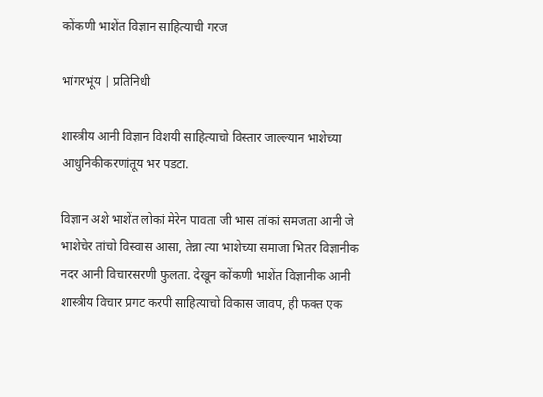कोंकणी भाशेंत विज्ञान साहित्याची गरज

भांगरभूंय | प्रतिनिधी

शास्त्रीय आनी विज्ञान विशयी साहित्याचो विस्तार जाल्ल्यान भाशेच्या आधुनिकीकरणांतूय भर पडटा.

विज्ञान अशे भाशेंत लोकां मेरेन पावता जी भास तांकां समजता आनी जे भाशेचेर तांचो विस्वास आसा, तेन्ना त्या भाशेच्या समाजा भितर विज्ञानीक नदर आनी विचारसरणी फुलता. देखून कोंकणी भाशेंत विज्ञानीक आनी शास्त्रीय विचार प्रगट करपी साहित्याचो विकास जावप, ही फक्त एक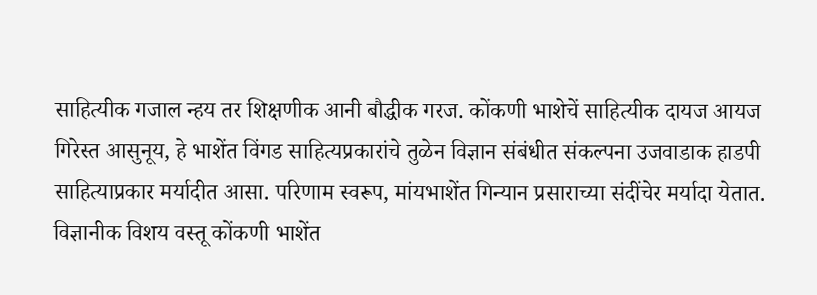साहित्यीक गजाल न्हय तर शिक्षणीक आनी बौद्धीक गरज. कोंकणी भाशेचें साहित्यीक दायज आयज गिरेस्त आसुनूय, हे भाशेंत विंगड साहित्यप्रकारांचे तुळेन विज्ञान संबंधीत संकल्पना उजवाडाक हाडपी साहित्याप्रकार मर्यादीत आसा. परिणाम स्वरूप, मांयभाशेंत गिन्यान प्रसाराच्या संदींचेर मर्यादा येतात.
विज्ञानीक विशय वस्तू कोंकणी भाशेंत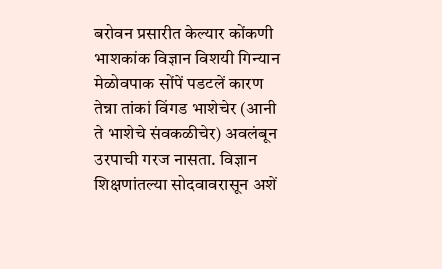बरोवन प्रसारीत केल्यार कोंकणी भाशकांक विज्ञान विशयी गिन्यान मेळोवपाक सोंपें पडटलें कारण तेन्ना तांकां विंगड भाशेचेर (आनी ते भाशेचे संवकळीचेर) अवलंबून उरपाची गरज नासता. विज्ञान शिक्षणांतल्या सोदवावरासून अशें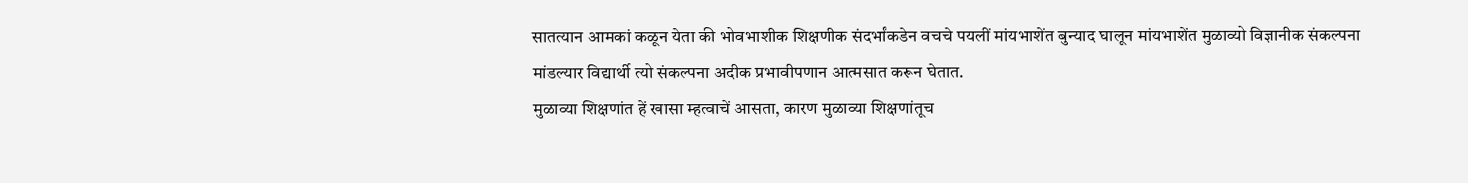सातत्यान आमकां कळून येता की भोवभाशीक शिक्षणीक संदर्भांकडेन वचचे पयलीं मांयभाशेंत बुन्याद घालून मांयभाशेंत मुळाव्यो विज्ञानीक संकल्पना मांडल्यार विद्यार्थी त्यो संकल्पना अदीक प्रभावीपणान आत्मसात करून घेतात.
मुळाव्या शिक्षणांत हें खासा म्हत्वाचें आसता, कारण मुळाव्या शिक्षणांतूच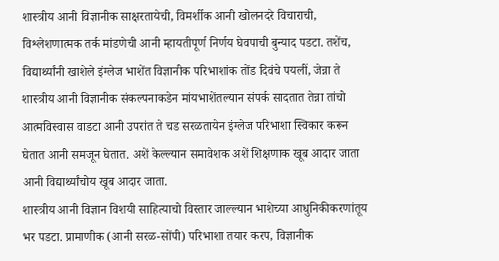शास्त्रीय आनी विज्ञानीक साक्षरतायेची, विमर्शीक आनी खोलनदरे विचाराची, विश्लेशणात्मक तर्क मांडणेची आनी म्हायतीपूर्ण निर्णय घेवपाची बुन्याद पडटा. तशेंच, विद्यार्थ्यांनी खाशेले इंग्लेज भाशेंत विज्ञानीक परिभाशांक तोंड दिवंचे पयलीं, जेन्ना ते शास्त्रीय आनी विज्ञानीक संकल्पनाकडेन मांयभाशेंतल्यान संपर्क सादतात तेन्ना तांचो आत्मविस्वास वाडटा आनी उपरांत ते चड सरळतायेन इंग्लेज परिभाशा स्विकार करून घेतात आनी समजून घेतात. अशें केल्ल्यान समावेशक अशें शिक्षणाक खूब आदार जाता आनी विद्यार्थ्यांचोय खूब आदार जाता.
शास्त्रीय आनी विज्ञान विशयी साहित्याचो विस्तार जाल्ल्यान भाशेच्या आधुनिकीकरणांतूय भर पडटा. प्रामाणीक (आनी सरळ-सोंपी) परिभाशा तयार करप, विज्ञानीक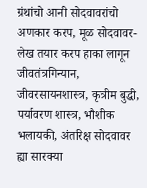ग्रंथांचो आनी सोदवावरांचो अणकार करप, मूळ सोदवावर-लेख तयार करप हाका लागून जीवतंत्रगिन्यान, जीवरसायनशास्त्र, कृत्रीम बुद्धी, पर्यावरण शास्त्र, भौशीक भलायकी, अंतरिक्ष सोदवावर ह्या सारक्या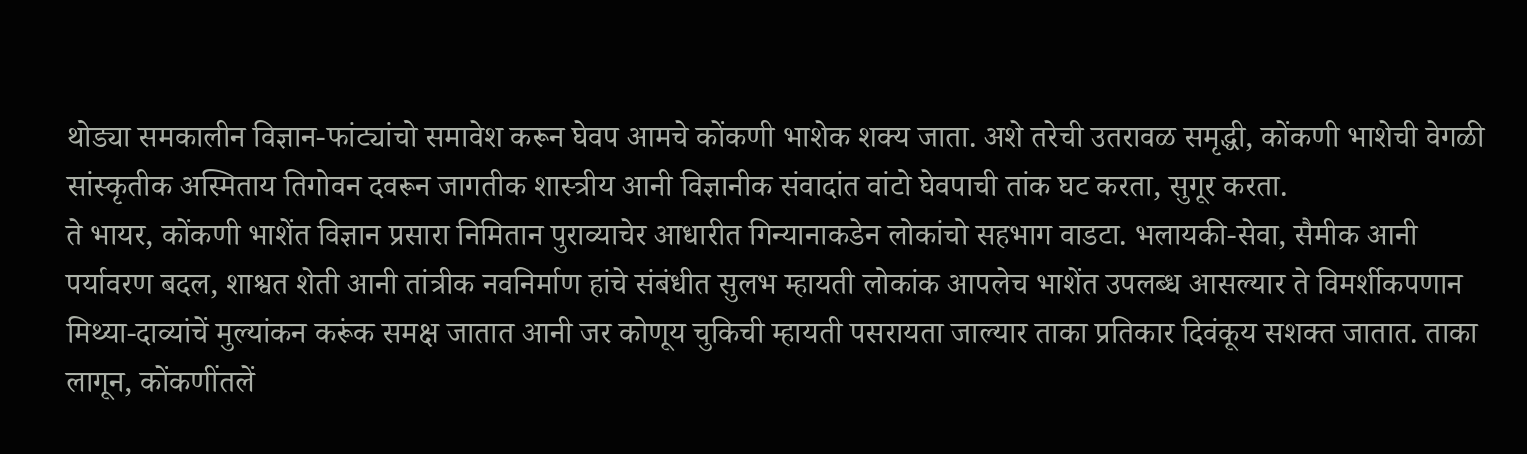थोड्या समकालीन विज्ञान-फांट्यांचो समावेश करून घेवप आमचे कोंकणी भाशेक शक्य जाता. अशे तरेची उतरावळ समृद्धी, कोंकणी भाशेची वेगळी सांस्कृतीक अस्मिताय तिगोवन दवरून जागतीक शास्त्रीय आनी विज्ञानीक संवादांत वांटो घेवपाची तांक घट करता, सुगूर करता.
ते भायर, कोंकणी भाशेंत विज्ञान प्रसारा निमितान पुराव्याचेर आधारीत गिन्यानाकडेन लोकांचो सहभाग वाडटा. भलायकी-सेवा, सैमीक आनी पर्यावरण बदल, शाश्वत शेती आनी तांत्रीक नवनिर्माण हांचे संबंधीत सुलभ म्हायती लोकांक आपलेच भाशेंत उपलब्ध आसल्यार ते विमर्शीकपणान मिथ्या-दाव्यांचें मुल्यांकन करूंक समक्ष जातात आनी जर कोणूय चुकिची म्हायती पसरायता जाल्यार ताका प्रतिकार दिवंकूय सशक्त जातात. ताका लागून, कोंकणींतलें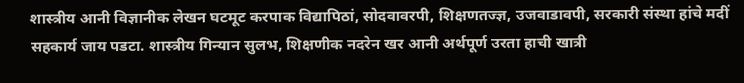शास्त्रीय आनी विज्ञानीक लेखन घटमूट करपाक विद्यापिठां, सोदवावरपी, शिक्षणतज्ज्ञ, उजवाडावपी, सरकारी संस्था हांचे मदीं सहकार्य जाय पडटा. शास्त्रीय गिन्यान सुलभ, शिक्षणीक नदरेन खर आनी अर्थपूर्ण उरता हाची खात्री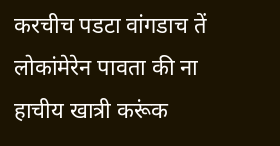करचीच पडटा वांगडाच तें लोकांमेरेन पावता की ना हाचीय खात्री करूंक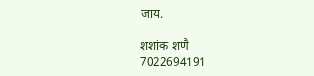जाय.

शशांक शणै
7022694191